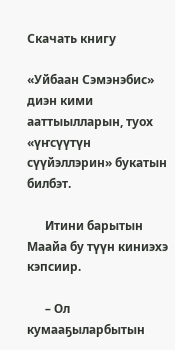Скачать книгу

«Уйбаан Сэмэнэбис» диэн кими ааттыылларын, туох «үҥсүүтүн сүүйэллэрин» букатын билбэт.

      Итини барытын Маайа бу түүн киниэхэ кэпсиир.

      – Ол кумааҕыларбытын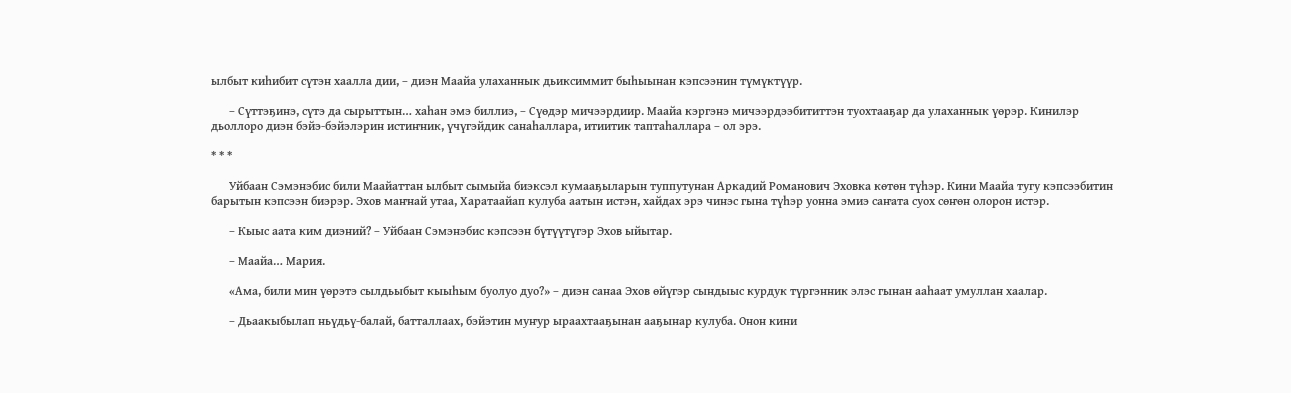ылбыт киһибит сүтэн хаалла дии, – диэн Маайа улаханнык дьиксиммит быһыынан кэпсээнин түмүктүүр.

      – Сүттэҕинэ, сүтэ да сырыттын… хаһан эмэ биллиэ, – Сүөдэр мичээрдиир. Маайа кэргэнэ мичээрдээбититтэн туохтааҕар да улаханнык үөрэр. Кинилэр дьоллоро диэн бэйэ-бэйэлэрин истиҥник, үчүгэйдик санаһаллара, итиитик таптаһаллара – ол эрэ.

* * *

      Уйбаан Сэмэнэбис били Маайаттан ылбыт сымыйа биэксэл кумааҕыларын туппутунан Аркадий Романович Эховка көтөн түһэр. Кини Маайа тугу кэпсээбитин барытын кэпсээн биэрэр. Эхов маҥнай утаа, Харатаайап кулуба аатын истэн, хайдах эрэ чинэс гына түһэр уонна эмиэ саҥата суох сөҥөн олорон истэр.

      – Кыыс аата ким диэний? – Уйбаан Сэмэнэбис кэпсээн бүтүүтүгэр Эхов ыйытар.

      – Маайа… Мария.

      «Ама, били мин үөрэтэ сылдьыбыт кыыһым буолуо дуо?» – диэн санаа Эхов өйүгэр сындыыс курдук түргэнник элэс гынан ааһаат умуллан хаалар.

      – Дьаакыбылап ньүдьү-балай, батталлаах, бэйэтин муҥур ыраахтааҕынан ааҕынар кулуба. Онон кини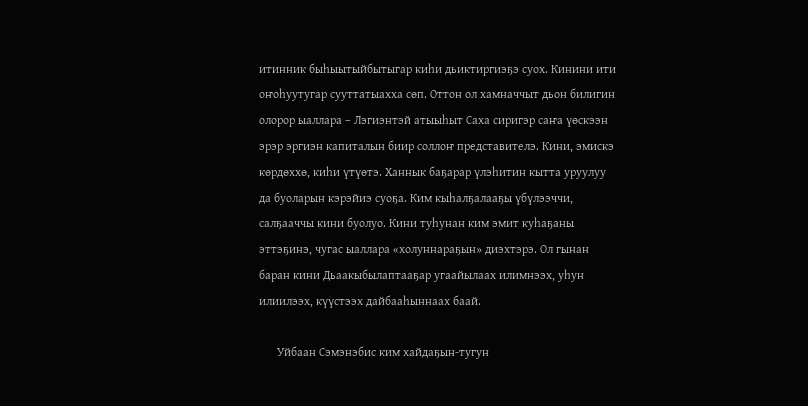итинник быһыытыйбытыгар киһи дьиктиргиэҕэ суох. Кинини ити оҥоһуутугар сууттатыахха сөп. Оттон ол хамначчыт дьон билигин олорор ыаллара – Лэгиэнтэй атыыһыт Саха сиригэр саҥа үөскээн эрэр эргиэн капиталын биир соллоҥ представителэ. Кини, эмискэ көрдөххө, киһи үтүөтэ. Ханнык баҕарар үлэһитин кытта уруулуу да буоларын кэрэйиэ суоҕа. Ким кыһалҕалааҕы үбүлээччи, салҕааччы кини буолуо. Кини туһунан ким эмит куһаҕаны эттэҕинэ, чугас ыаллара «холуннараҕын» диэхтэрэ. Ол гынан баран кини Дьаакыбылаптааҕар угаайылаах илимнээх, уһун илиилээх, күүстээх дайбааһыннаах баай.

      Уйбаан Сэмэнэбис ким хайдаҕын-тугун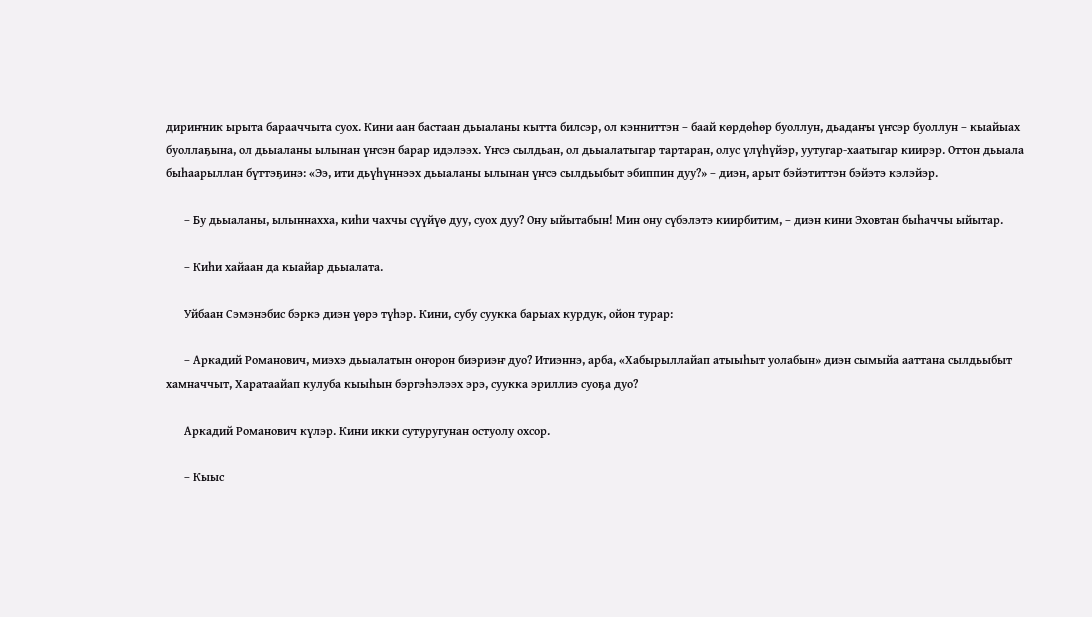дириҥник ырыта барааччыта суох. Кини аан бастаан дьыаланы кытта билсэр, ол кэнниттэн – баай көрдөһөр буоллун, дьадаҥы үҥсэр буоллун – кыайыах буоллаҕына, ол дьыаланы ылынан үҥсэн барар идэлээх. Үҥсэ сылдьан, ол дьыалатыгар тартаран, олус үлүһүйэр, уутугар-хаатыгар киирэр. Оттон дьыала быһаарыллан бүттэҕинэ: «Ээ, ити дьүһүннээх дьыаланы ылынан үҥсэ сылдьыбыт эбиппин дуу?» – диэн, арыт бэйэтиттэн бэйэтэ кэлэйэр.

      – Бу дьыаланы, ылыннахха, киһи чахчы сүүйүө дуу, суох дуу? Ону ыйытабын! Мин ону сүбэлэтэ киирбитим, – диэн кини Эховтан быһаччы ыйытар.

      – Киһи хайаан да кыайар дьыалата.

      Уйбаан Сэмэнэбис бэркэ диэн үөрэ түһэр. Кини, субу суукка барыах курдук, ойон турар:

      – Аркадий Романович, миэхэ дьыалатын оҥорон биэриэҥ дуо? Итиэннэ, арба, «Хабырыллайап атыыһыт уолабын» диэн сымыйа ааттана сылдьыбыт хамначчыт, Харатаайап кулуба кыыһын бэргэһэлээх эрэ, суукка эриллиэ суоҕа дуо?

      Аркадий Романович күлэр. Кини икки сутуругунан остуолу охсор.

      – Кыыс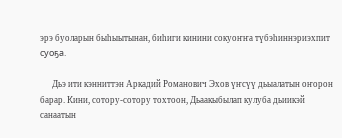эрэ буоларын быһыытынан, биһиги кинини сокуоҥҥа түбэһиннэриэхпит суоҕа.

      Дьэ ити кэнниттэн Аркадий Романович Эхов үҥсүү дьыалатын оҥорон барар. Кини, сотору-сотору тохтоон, Дьаакыбылап кулуба дьиикэй санаатын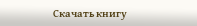Скачать книгу